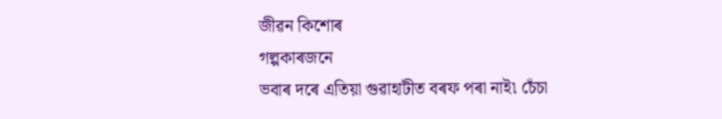জীৱন কিশোৰ
গল্পকাৰজনে
ভবাৰ দৰে এতিয়া গুৱাহাটীত বৰফ পৰা নাই৷ চেঁচা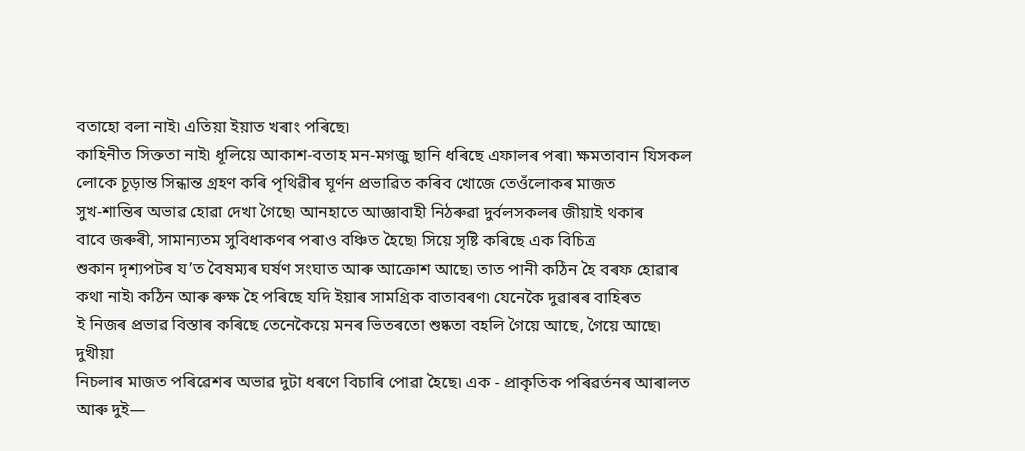বতাহো বলা নাই৷ এতিয়া ইয়াত খৰাং পৰিছে৷
কাহিনীত সিক্ততা নাই৷ ধূলিয়ে আকাশ-বতাহ মন-মগজু ছানি ধৰিছে এফালৰ পৰা৷ ক্ষমতাবান যিসকল
লোকে চূড়ান্ত সিন্ধান্ত গ্ৰহণ কৰি পৃথিৱীৰ ঘূৰ্ণন প্ৰভাৱিত কৰিব খোজে তেওঁলোকৰ মাজত
সুখ-শান্তিৰ অভাৱ হোৱা দেখা গৈছে৷ আনহাতে আজ্ঞাবাহী নিঠৰুৱা দুৰ্বলসকলৰ জীয়াই থকাৰ
বাবে জৰুৰী, সামান্যতম সুবিধাকণৰ পৰাও বঞ্চিত হৈছে৷ সিয়ে সৃষ্টি কৰিছে এক বিচিত্ৰ
শুকান দৃশ্যপটৰ য’ত বৈষম্যৰ ঘৰ্ষণ সংঘাত আৰু আক্ৰোশ আছে৷ তাত পানী কঠিন হৈ বৰফ হোৱাৰ
কথা নাই৷ কঠিন আৰু ৰুক্ষ হৈ পৰিছে যদি ইয়াৰ সামগ্ৰিক বাতাবৰণ৷ যেনেকৈ দুৱাৰৰ বাহিৰত
ই নিজৰ প্ৰভাৱ বিস্তাৰ কৰিছে তেনেকৈয়ে মনৰ ভিতৰতো শুষ্কতা বহলি গৈয়ে আছে, গৈয়ে আছে৷
দুখীয়া
নিচলাৰ মাজত পৰিৱেশৰ অভাৱ দুটা ধৰণে বিচাৰি পোৱা হৈছে৷ এক - প্ৰাকৃতিক পৰিৱৰ্তনৰ আৰালত
আৰু দুই—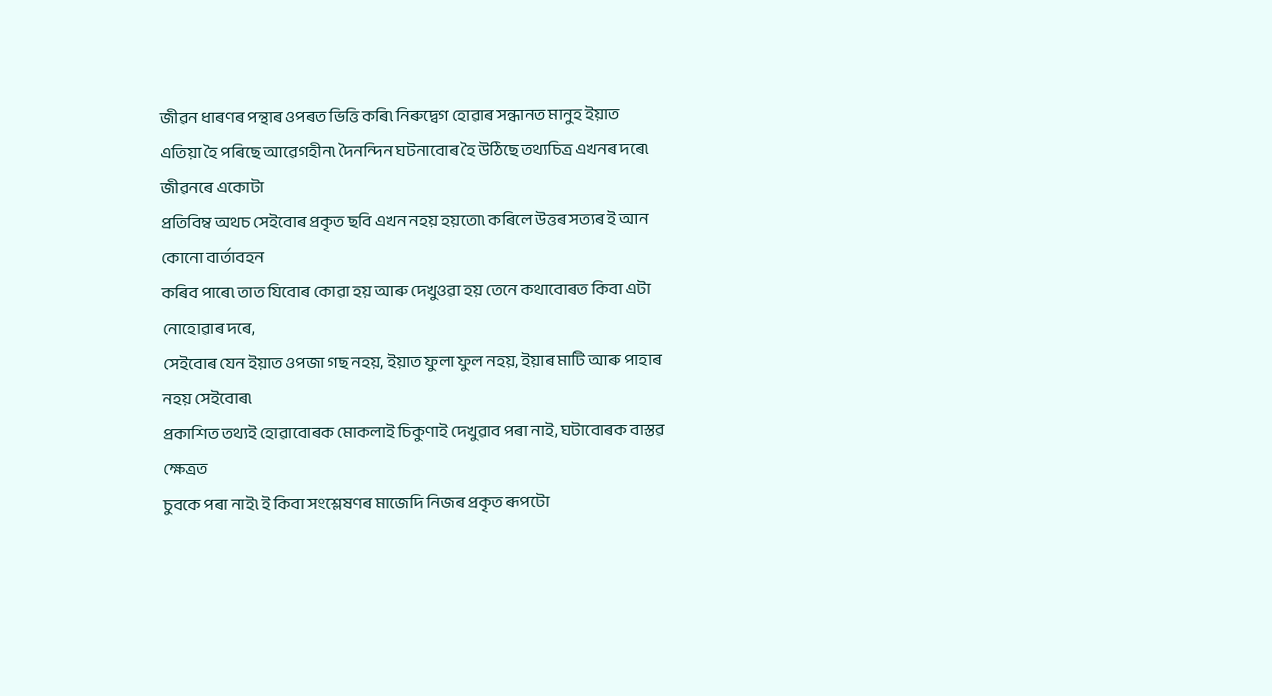জীৱন ধাৰণৰ পন্থাৰ ওপৰত ভিত্তি কৰি৷ নিৰুদ্বেগ হোৱাৰ সন্ধানত মানুহ ইয়াত
এতিয়া হৈ পৰিছে আৱেগহীন৷ দৈনন্দিন ঘটনাবোৰ হৈ উঠিছে তথ্যচিত্ৰ এখনৰ দৰে৷ জীৱনৰে একোটা
প্ৰতিবিম্ব অথচ সেইবোৰ প্ৰকৃত ছবি এখন নহয় হয়তো৷ কৰিলে উত্তৰ সত্যৰ ই আন কোনো বাৰ্তাবহন
কৰিব পাৰে৷ তাত যিবোৰ কোৱা হয় আৰু দেখুওৱা হয় তেনে কথাবোৰত কিবা এটা নোহোৱাৰ দৰে,
সেইবোৰ যেন ইয়াত ওপজা গছ নহয়, ইয়াত ফুলা ফুল নহয়, ইয়াৰ মাটি আৰু পাহাৰ নহয় সেইবোৰ৷
প্ৰকাশিত তথ্যই হোৱাবোৰক মোকলাই চিকুণাই দেখুৱাব পৰা নাই, ঘটাবোৰক বাস্তৱ ক্ষেত্ৰত
চুবকে পৰা নাই৷ ই কিবা সংশ্লেষণৰ মাজেদি নিজৰ প্ৰকৃত ৰূপটো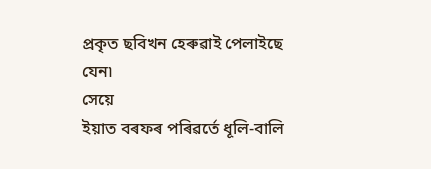প্ৰকৃত ছবিখন হেৰুৱাই পেলাইছে
যেন৷
সেয়ে
ইয়াত বৰফৰ পৰিৱৰ্তে ধূলি-বালি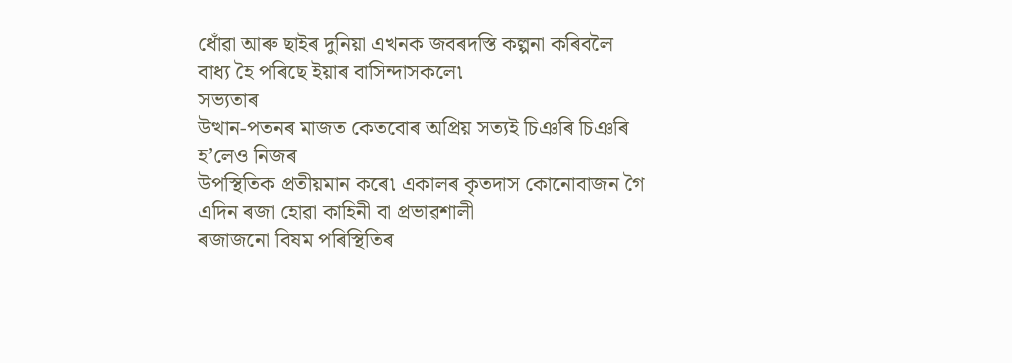ধোঁৱা আৰু ছাইৰ দুনিয়া এখনক জবৰদস্তি কল্পনা কৰিবলৈ
বাধ্য হৈ পৰিছে ইয়াৰ বাসিন্দাসকলে৷
সভ্যতাৰ
উত্থান-পতনৰ মাজত কেতবোৰ অপ্ৰিয় সত্যই চিঞৰি চিঞৰি হ’লেও নিজৰ
উপস্থিতিক প্ৰতীয়মান কৰে৷ একালৰ কৃতদাস কোনোবাজন গৈ এদিন ৰজা হোৱা কাহিনী বা প্ৰভাৱশালী
ৰজাজনো বিষম পৰিস্থিতিৰ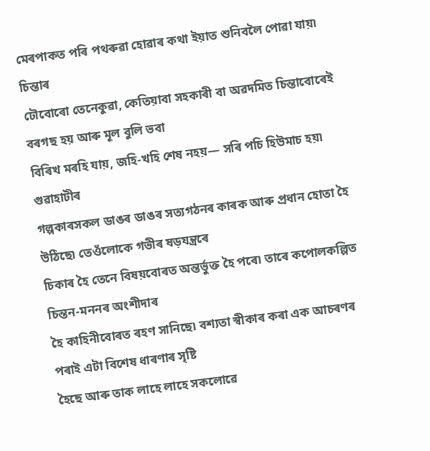মেৰপাকত পৰি পথৰুৱা হোৱাৰ কথা ইয়াত শুনিবলৈ পোৱা যায়৷ চিন্তাৰ
ঢৌবোৰো তেনেকুৱা, কেতিয়াবা সহকাৰী বা অৱদমিত চিন্তাবোৰেই বৰগছ হয় আৰু মূল বুলি ভবা
বিৰিখ মৰহি যায়, জহি-খহি শেষ নহয়— সৰি পচি হিউমাচ হয়৷
গুৱাহাটীৰ
গল্পকাৰসকল ডাঙৰ ডাঙৰ সত্যগঠনৰ কাৰক আৰু প্ৰধান হোতা হৈ উঠিছে৷ তেওঁলোকে গভীৰ ষড়যন্ত্ৰৰে
চিকাৰ হৈ তেনে বিষয়বোৰত অন্তৰ্ভুক্ত হৈ পৰে৷ তাৰে কপোলকল্পিত চিন্তন-মননৰ অংশীদাৰ
হৈ কাহিনীবোৰত ৰহণ সানিছে৷ বশ্যতা স্বীকাৰ কৰা এক আচৰণৰ পৰাই এটা বিশেষ ধাৰণাৰ সৃষ্টি
হৈছে আৰু তাক লাহে লাহে সকলোৱে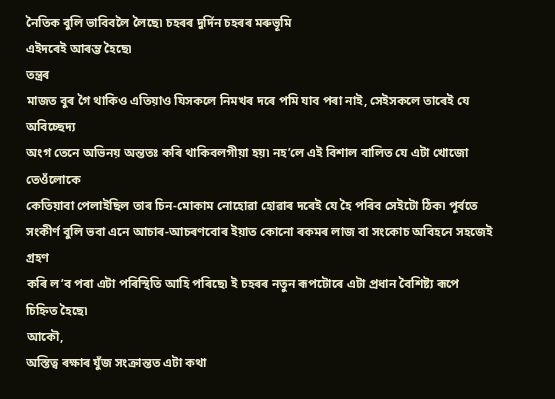নৈতিক বুলি ভাবিবলৈ লৈছে৷ চহৰৰ দুৰ্দিন চহৰৰ মৰুভূমি
এইদৰেই আৰম্ভ হৈছে৷
তন্ত্ৰৰ
মাজত বুৰ গৈ থাকিও এতিয়াও যিসকলে নিমখৰ দৰে পমি যাব পৰা নাই, সেইসকলে তাৰেই যে অবিচ্ছেদ্য
অংগ তেনে অভিনয় অন্ততঃ কৰি থাকিবলগীয়া হয়৷ নহ’লে এই বিশাল বালিত যে এটা খোজো তেওঁলোকে
কেতিয়াবা পেলাইছিল তাৰ চিন-মোকাম নোহোৱা হোৱাৰ দৰেই যে হৈ পৰিব সেইটো ঠিক৷ পূৰ্বতে
সংকীৰ্ণ বুলি ভবা এনে আচাৰ-আচৰণবোৰ ইয়াত কোনো ৰকমৰ লাজ বা সংকোচ অবিহনে সহজেই গ্ৰহণ
কৰি ল’ব পৰা এটা পৰিস্থিতি আহি পৰিছে৷ ই চহৰৰ নতুন ৰূপটোৰে এটা প্ৰধান বৈশিষ্ট্য ৰূপে
চিহ্নিত হৈছে৷
আকৌ,
অস্তিত্ব ৰক্ষাৰ যুঁজ সংক্ৰান্তত এটা কথা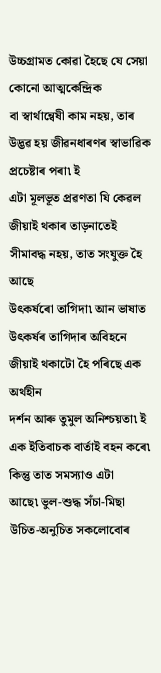উচ্চগ্ৰামত কোৱা হৈছে যে সেয়া কোনো আত্মকেন্দ্ৰিক
বা স্বাৰ্থান্বেষী কাম নহয়, তাৰ উদ্ভৱ হয় জীৱনধাৰণৰ স্বাভাৱিক প্ৰচেষ্টাৰ পৰা৷ ই
এটা মূলভূত প্ৰৱণতা যি কেৱল জীয়াই থকাৰ তাড়নাতেই সীমাবদ্ধ নহয়, তাত সংযুক্ত হৈ আছে
উৎকৰ্ষৰো তাগিদা৷ আন ভাষাত উৎকৰ্ষৰ তাগিদাৰ অবিহনে জীয়াই থকাটো হৈ পৰিছে এক অৰ্থহীন
দৰ্শন আৰু তুমুল অনিশ্চয়তা৷ ই এক ইতিবাচক বাৰ্তাই বহন কৰে৷ কিন্তু তাত সমস্যাও এটা
আছে৷ ভুল-শুদ্ধ সঁচা-মিছা উচিত-অনুচিত সকলোবোৰ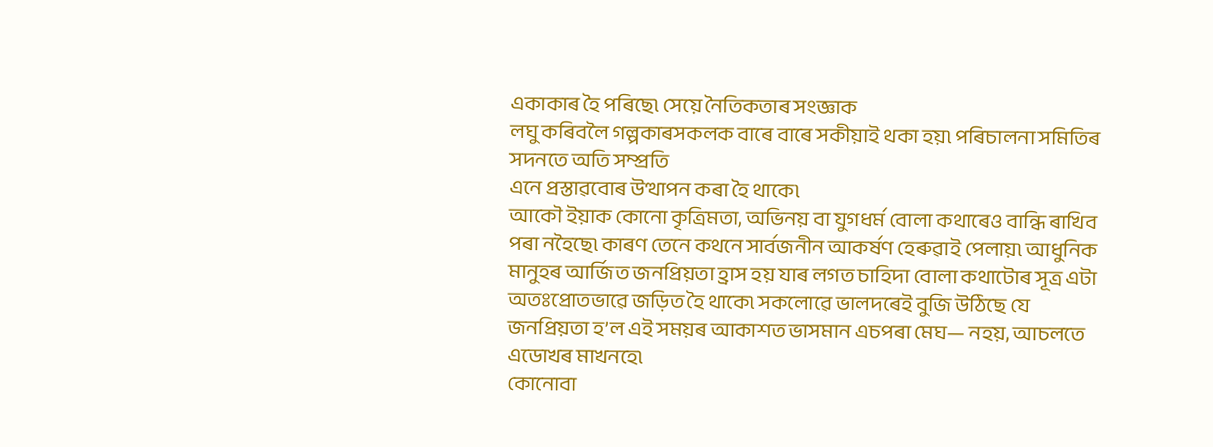একাকাৰ হৈ পৰিছে৷ সেয়ে নৈতিকতাৰ সংজ্ঞাক
লঘু কৰিবলৈ গল্পকাৰসকলক বাৰে বাৰে সকীয়াই থকা হয়৷ পৰিচালনা সমিতিৰ সদনতে অতি সম্প্ৰতি
এনে প্ৰস্তাৱবোৰ উত্থাপন কৰা হৈ থাকে৷
আকৌ ইয়াক কোনো কৃত্ৰিমতা, অভিনয় বা যুগধৰ্ম বোলা কথাৰেও বান্ধি ৰাখিব পৰা নহৈছে৷ কাৰণ তেনে কথনে সাৰ্বজনীন আকৰ্ষণ হেৰুৱাই পেলায়৷ আধুনিক মানুহৰ আৰ্জিত জনপ্ৰিয়তা হ্ৰাস হয় যাৰ লগত চাহিদা বোলা কথাটোৰ সূত্ৰ এটা অতঃপ্ৰোতভাৱে জড়িত হৈ থাকে৷ সকলোৱে ভালদৰেই বুজি উঠিছে যে জনপ্ৰিয়তা হ’ল এই সময়ৰ আকাশত ভাসমান এচপৰা মেঘ— নহয়, আচলতে এডোখৰ মাখনহে৷
কোনোবা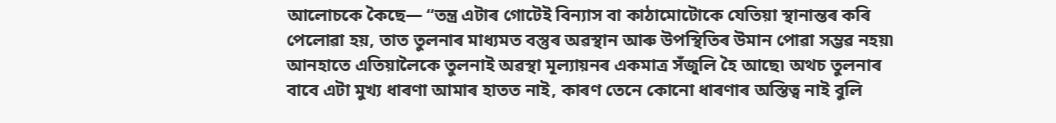আলোচকে কৈছে— “তন্ত্ৰ এটাৰ গোটেই বিন্যাস বা কাঠামোটোকে যেতিয়া স্থানান্তৰ কৰি পেলোৱা হয়, তাত তুলনাৰ মাধ্যমত বস্তুৰ অৱস্থান আৰু উপস্থিতিৰ উমান পোৱা সম্ভৱ নহয়৷ আনহাতে এতিয়ালৈকে তুলনাই অৱস্থা মূল্যায়নৰ একমাত্ৰ সঁজুলি হৈ আছে৷ অথচ তুলনাৰ বাবে এটা মুখ্য ধাৰণা আমাৰ হাতত নাই, কাৰণ তেনে কোনো ধাৰণাৰ অস্তিত্ব নাই বুলি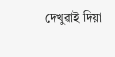দেখুৱাই দিয়া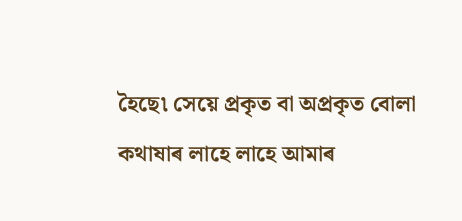হৈছে৷ সেয়ে প্ৰকৃত বা অপ্ৰকৃত বোলা কথাষাৰ লাহে লাহে আমাৰ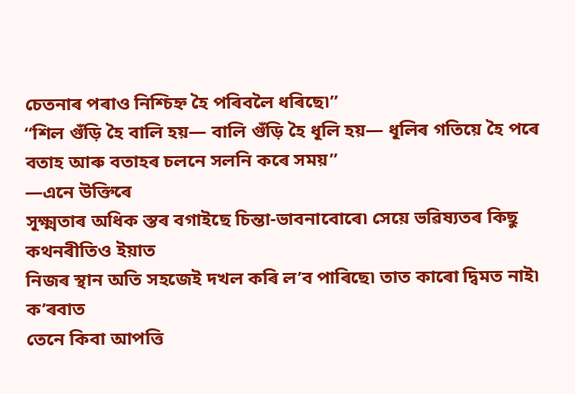চেতনাৰ পৰাও নিশ্চিহ্ন হৈ পৰিবলৈ ধৰিছে৷”
“শিল গুঁড়ি হৈ বালি হয়— বালি গুঁড়ি হৈ ধূলি হয়— ধূলিৰ গতিয়ে হৈ পৰে বতাহ আৰু বতাহৰ চলনে সলনি কৰে সময়”
—এনে উক্তিৰে
সূক্ষ্মতাৰ অধিক স্তৰ বগাইছে চিন্তা-ভাবনাবোৰে৷ সেয়ে ভৱিষ্যতৰ কিছু কথনৰীতিও ইয়াত
নিজৰ স্থান অতি সহজেই দখল কৰি ল’ব পাৰিছে৷ তাত কাৰো দ্বিমত নাই৷ ক’ৰবাত
তেনে কিবা আপত্তি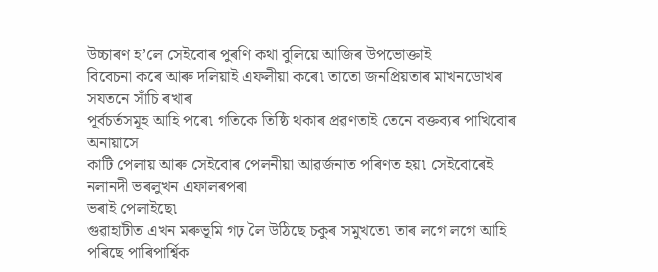উচ্চাৰণ হ’লে সেইবোৰ পুৰণি কথা বুলিয়ে আজিৰ উপভোক্তাই
বিবেচনা কৰে আৰু দলিয়াই এফলীয়া কৰে৷ তাতো জনপ্ৰিয়তাৰ মাখনডোখৰ সযতনে সাঁচি ৰখাৰ
পূৰ্বচৰ্তসমূহ আহি পৰে৷ গতিকে তিষ্ঠি থকাৰ প্ৰৱণতাই তেনে বক্তব্যৰ পাখিবোৰ অনায়াসে
কাটি পেলায় আৰু সেইবোৰ পেলনীয়া আৱৰ্জনাত পৰিণত হয়৷ সেইবোৰেই নলানদী ভৰলুখন এফালৰপৰা
ভৰাই পেলাইছে৷
গুৱাহাটীত এখন মৰুভূমি গঢ় লৈ উঠিছে চকুৰ সমুখতে৷ তাৰ লগে লগে আহি পৰিছে পাৰিপাৰ্শ্বিক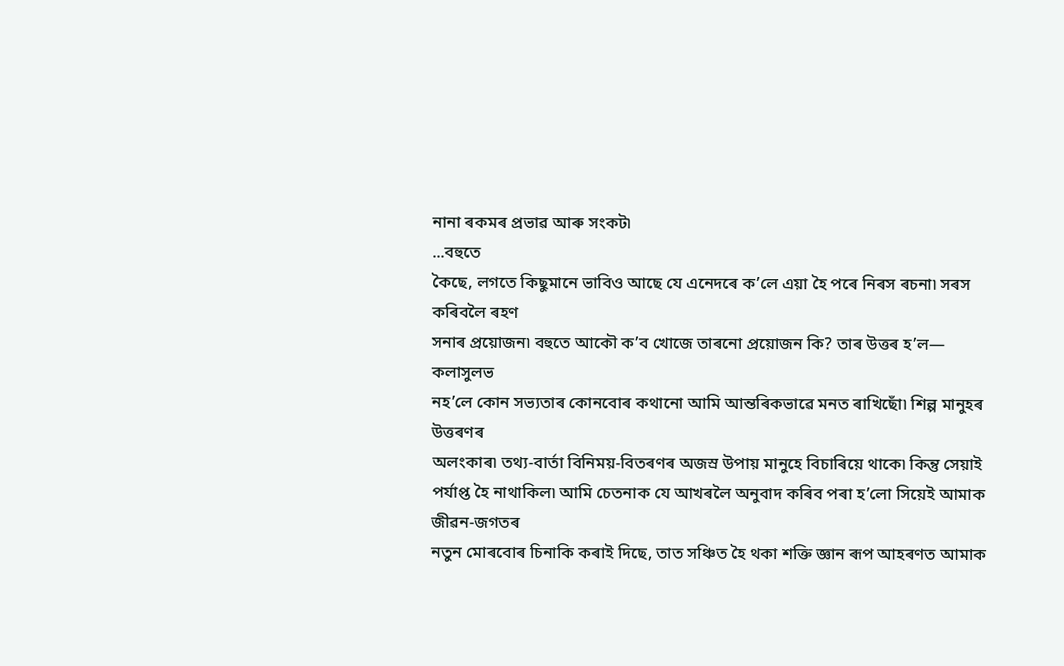নানা ৰকমৰ প্ৰভাৱ আৰু সংকট৷
...বহুতে
কৈছে, লগতে কিছুমানে ভাবিও আছে যে এনেদৰে ক’লে এয়া হৈ পৰে নিৰস ৰচনা৷ সৰস কৰিবলৈ ৰহণ
সনাৰ প্ৰয়োজন৷ বহুতে আকৌ ক’ব খোজে তাৰনো প্ৰয়োজন কি? তাৰ উত্তৰ হ’ল— কলাসুলভ
নহ’লে কোন সভ্যতাৰ কোনবোৰ কথানো আমি আন্তৰিকভাৱে মনত ৰাখিছোঁ৷ শিল্প মানুহৰ উত্তৰণৰ
অলংকাৰ৷ তথ্য-বাৰ্তা বিনিময়-বিতৰণৰ অজস্ৰ উপায় মানুহে বিচাৰিয়ে থাকে৷ কিন্তু সেয়াই
পৰ্যাপ্ত হৈ নাথাকিল৷ আমি চেতনাক যে আখৰলৈ অনুবাদ কৰিব পৰা হ’লো সিয়েই আমাক জীৱন-জগতৰ
নতুন মোৰবোৰ চিনাকি কৰাই দিছে, তাত সঞ্চিত হৈ থকা শক্তি জ্ঞান ৰূপ আহৰণত আমাক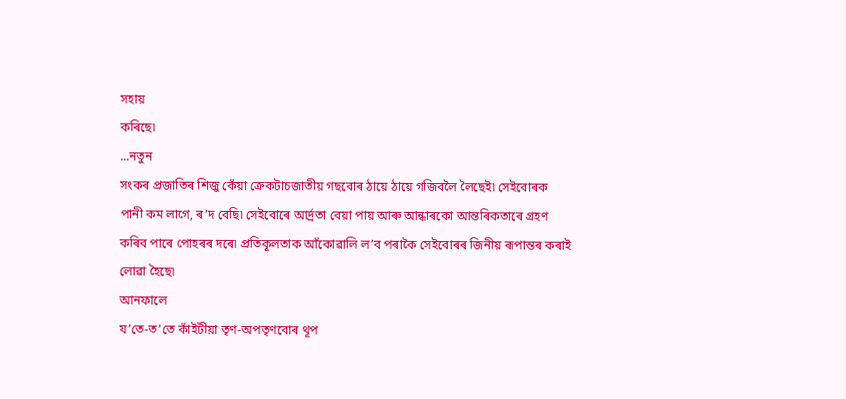সহায়
কৰিছে৷
...নতুন
সংকৰ প্ৰজাতিৰ শিজু কেঁয়া ক্ৰেকটাচজাতীয় গছবোৰ ঠায়ে ঠায়ে গজিবলৈ লৈছেই৷ সেইবোৰক
পানী কম লাগে, ৰ’দ বেছি৷ সেইবোৰে আৰ্দ্ৰতা বেয়া পায় আৰু আন্ধাৰকো আন্তৰিকতাৰে গ্ৰহণ
কৰিব পাৰে পোহৰৰ দৰে৷ প্ৰতিকূলতাক আঁকোৱালি ল’ব পৰাকৈ সেইবোৰৰ জিনীয় ৰূপান্তৰ কৰাই
লোৱা হৈছে৷
আনফালে
য’তে-ত’তে কাঁইটীয়া তৃণ-অপতৃণবোৰ থূপ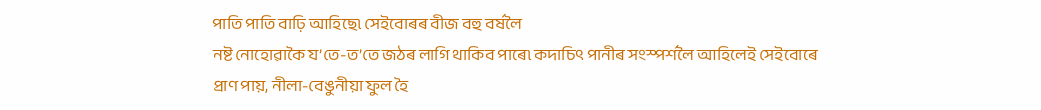পাতি পাতি বাঢ়ি আহিছে৷ সেইবোৰৰ বীজ বহু বৰ্ষলৈ
নষ্ট নোহোৱাকৈ য’তে-ত’তে জঠৰ লাগি থাকিব পাৰে৷ কদাচিৎ পানীৰ সংস্পৰ্শলৈ আহিলেই সেইবোৰে
প্ৰাণ পায়, নীলা-বেঙুনীয়া ফুল হৈ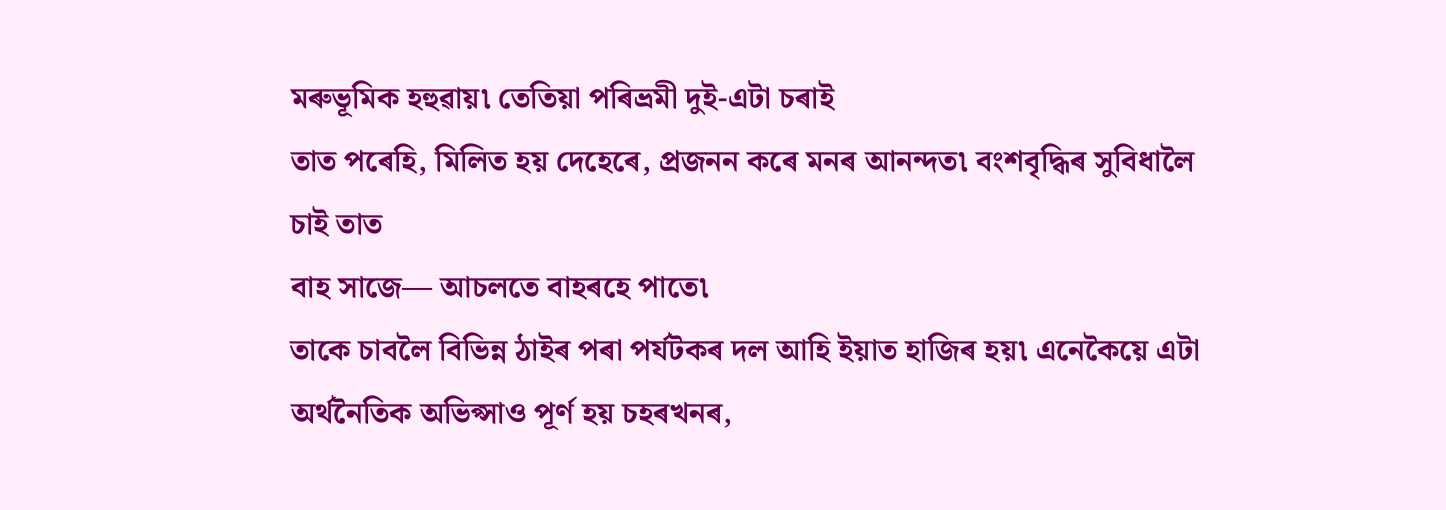মৰুভূমিক হহুৱায়৷ তেতিয়া পৰিভ্ৰমী দুই-এটা চৰাই
তাত পৰেহি, মিলিত হয় দেহেৰে, প্ৰজনন কৰে মনৰ আনন্দত৷ বংশবৃদ্ধিৰ সুবিধালৈ চাই তাত
বাহ সাজে— আচলতে বাহৰহে পাতে৷
তাকে চাবলৈ বিভিন্ন ঠাইৰ পৰা পৰ্যটকৰ দল আহি ইয়াত হাজিৰ হয়৷ এনেকৈয়ে এটা অৰ্থনৈতিক অভিপ্সাও পূৰ্ণ হয় চহৰখনৰ,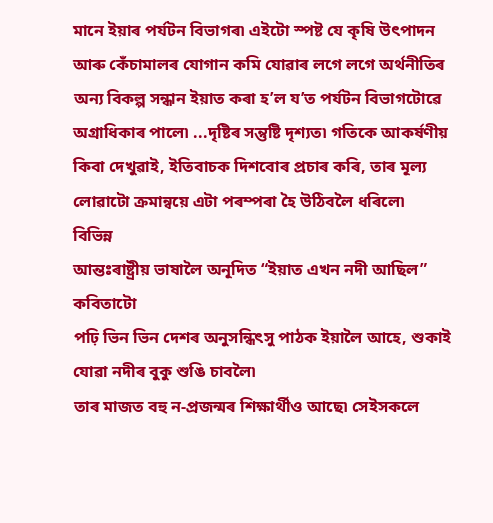মানে ইয়াৰ পৰ্যটন বিভাগৰ৷ এইটো স্পষ্ট যে কৃষি উৎপাদন আৰু কেঁচামালৰ যোগান কমি যোৱাৰ লগে লগে অৰ্থনীতিৰ অন্য বিকল্প সন্ধান ইয়াত কৰা হ’ল য’ত পৰ্যটন বিভাগটোৱে অগ্ৰাধিকাৰ পালে৷ ...দৃষ্টিৰ সন্তুষ্টি দৃশ্যত৷ গতিকে আকৰ্ষণীয় কিবা দেখুৱাই, ইতিবাচক দিশবোৰ প্ৰচাৰ কৰি, তাৰ মূল্য লোৱাটো ক্ৰমান্বয়ে এটা পৰম্পৰা হৈ উঠিবলৈ ধৰিলে৷
বিভিন্ন
আন্তঃৰাষ্ট্ৰীয় ভাষালৈ অনূদিত “ইয়াত এখন নদী আছিল” কবিতাটো
পঢ়ি ভিন ভিন দেশৰ অনুসন্ধিৎসু পাঠক ইয়ালৈ আহে, শুকাই যোৱা নদীৰ বুকু শুঙি চাবলৈ৷
তাৰ মাজত বহু ন-প্ৰজন্মৰ শিক্ষাৰ্থীও আছে৷ সেইসকলে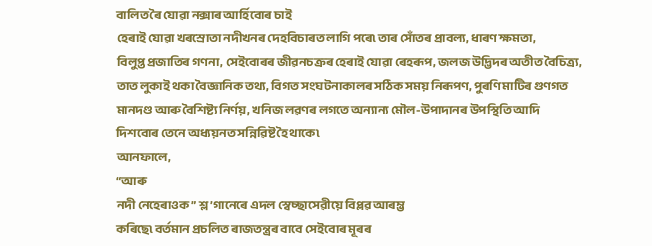বালিত ৰৈ যোৱা নক্সাৰ আৰ্হিবোৰ চাই
হেৰাই যোৱা খৰস্ৰোতা নদীখনৰ দেহবিচাৰত লাগি পৰে৷ তাৰ সোঁতৰ প্ৰাবল্য, ধাৰণ ক্ষমতা,
বিলুপ্ত প্ৰজাতিৰ গণনা, সেইবোৰৰ জীৱনচক্ৰৰ হেৰাই যোৱা ৰেহৰূপ, জলজ উদ্ভিদৰ অতীত বৈচিত্ৰ্য,
তাত লুকাই থকা বৈজ্ঞানিক তথ্য, বিগত সংঘটনাকালৰ সঠিক সময় নিৰূপণ, পুৰণি মাটিৰ গুণগত
মানদণ্ড আৰু বৈশিষ্ট্য নিৰ্ণয়, খনিজ লৱণৰ লগতে অন্যান্য মৌল-উপাদানৰ উপস্থিতি আদি
দিশবোৰ তেনে অধ্যয়নত সন্নিৱিষ্ট হৈ থাকে৷
আনফালে,
“আৰু
নদী নেহেৰাওক” শ্ল’গানেৰে এদল স্বেচ্ছাসেৱীয়ে বিপ্লৱ আৰম্ভ
কৰিছে৷ বৰ্তমান প্ৰচলিত ৰাজতন্ত্ৰৰ বাবে সেইবোৰ মূৰৰ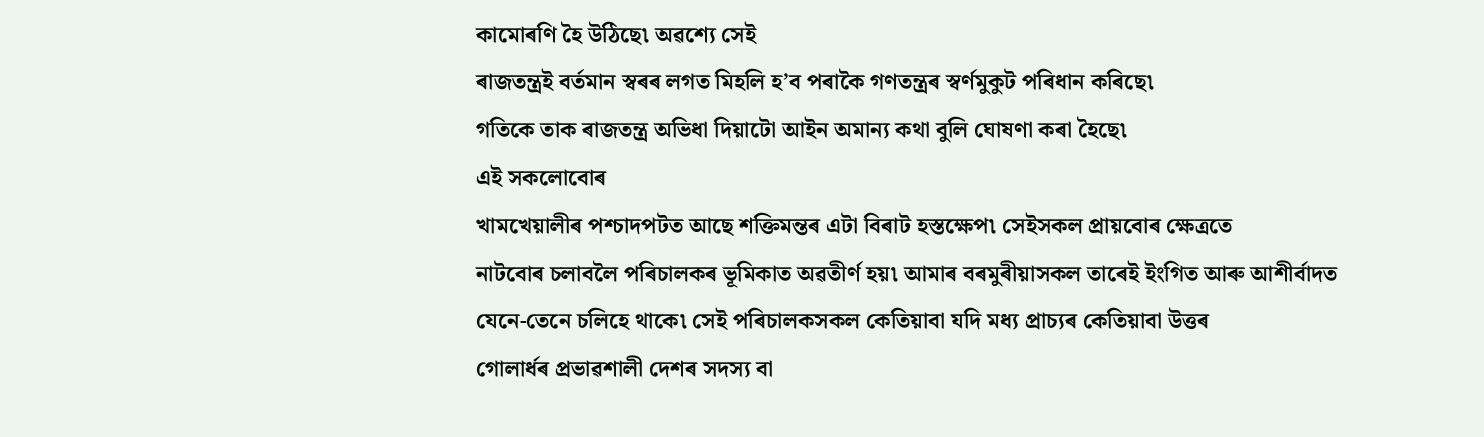কামোৰণি হৈ উঠিছে৷ অৱশ্যে সেই
ৰাজতন্ত্ৰই বৰ্তমান স্বৰৰ লগত মিহলি হ’ব পৰাকৈ গণতন্ত্ৰৰ স্বৰ্ণমুকুট পৰিধান কৰিছে৷
গতিকে তাক ৰাজতন্ত্ৰ অভিধা দিয়াটো আইন অমান্য কথা বুলি ঘোষণা কৰা হৈছে৷
এই সকলোবোৰ
খামখেয়ালীৰ পশ্চাদপটত আছে শক্তিমন্তৰ এটা বিৰাট হস্তক্ষেপ৷ সেইসকল প্ৰায়বোৰ ক্ষেত্ৰতে
নাটবোৰ চলাবলৈ পৰিচালকৰ ভূমিকাত অৱতীৰ্ণ হয়৷ আমাৰ বৰমুৰীয়াসকল তাৰেই ইংগিত আৰু আশীৰ্বাদত
যেনে-তেনে চলিহে থাকে৷ সেই পৰিচালকসকল কেতিয়াবা যদি মধ্য প্ৰাচ্যৰ কেতিয়াবা উত্তৰ
গোলাৰ্ধৰ প্ৰভাৱশালী দেশৰ সদস্য বা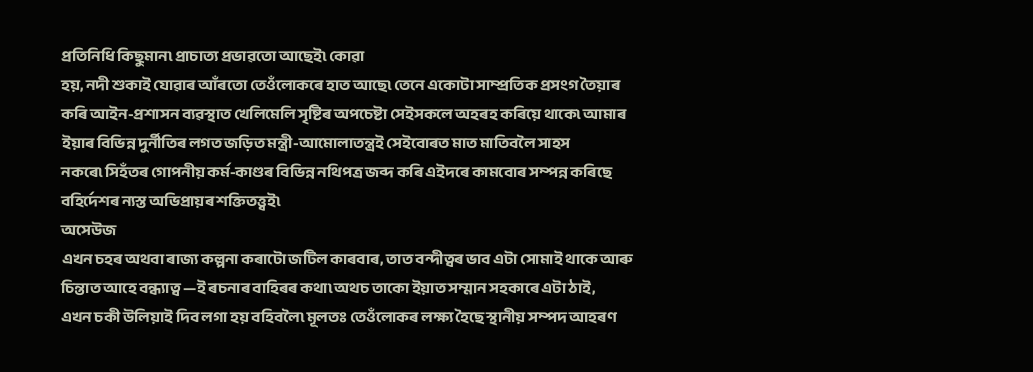প্ৰতিনিধি কিছুমান৷ প্ৰাচাত্য প্ৰভাৱতো আছেই৷ কোৱা
হয়, নদী শুকাই যোৱাৰ আঁৰতো তেওঁলোকৰে হাত আছে৷ তেনে একোটা সাম্প্ৰতিক প্ৰসংগ তৈয়াৰ
কৰি আইন-প্ৰশাসন ব্যৱস্থাত খেলিমেলি সৃষ্টিৰ অপচেষ্টা সেইসকলে অহৰহ কৰিয়ে থাকে৷ আমাৰ
ইয়াৰ বিভিন্ন দুৰ্নীতিৰ লগত জড়িত মন্ত্ৰী-আমোলাতন্ত্ৰই সেইবোৰত মাত মাতিবলৈ সাহস
নকৰে৷ সিহঁতৰ গোপনীয় কৰ্ম-কাণ্ডৰ বিভিন্ন নথিপত্ৰ জব্দ কৰি এইদৰে কামবোৰ সম্পন্ন কৰিছে
বহিৰ্দেশৰ ন্যস্ত অভিপ্ৰায়ৰ শক্তিতত্ত্বই৷
অসেউজ
এখন চহৰ অথবা ৰাজ্য কল্পনা কৰাটো জটিল কাৰবাৰ, তাত বন্দীত্বৰ ভাব এটা সোমাই থাকে আৰু
চিন্তাত আহে বন্ধ্যাত্ব —ই ৰচনাৰ বাহিৰৰ কথা৷ অথচ তাকো ইয়াত সম্মান সহকাৰে এটা ঠাই,
এখন চকী উলিয়াই দিব লগা হয় বহিবলৈ৷ মূলতঃ তেওঁলোকৰ লক্ষ্য হৈছে স্থানীয় সম্পদ আহৰণ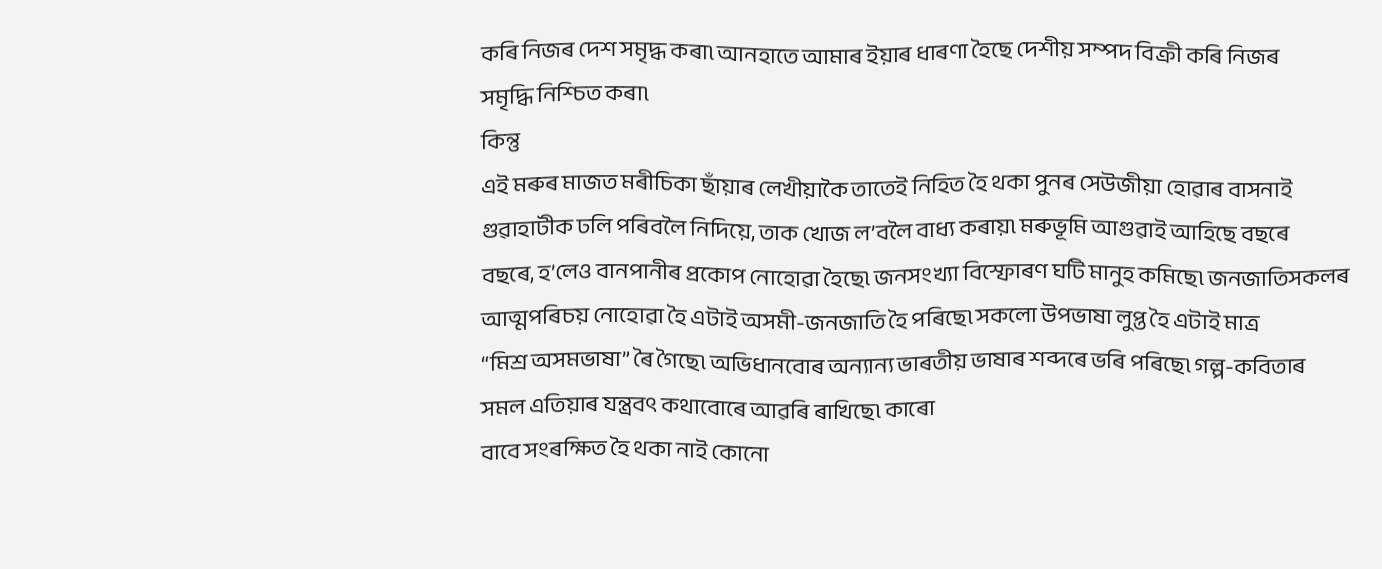কৰি নিজৰ দেশ সমৃদ্ধ কৰা৷ আনহাতে আমাৰ ইয়াৰ ধাৰণা হৈছে দেশীয় সম্পদ বিক্ৰী কৰি নিজৰ
সমৃদ্ধি নিশ্চিত কৰা৷
কিন্তু
এই মৰুৰ মাজত মৰীচিকা ছাঁয়াৰ লেখীয়াকৈ তাতেই নিহিত হৈ থকা পুনৰ সেউজীয়া হোৱাৰ বাসনাই
গুৱাহাটীক ঢলি পৰিবলৈ নিদিয়ে, তাক খোজ ল’বলৈ বাধ্য কৰায়৷ মৰুভূমি আগুৱাই আহিছে বছৰে
বছৰে, হ’লেও বানপানীৰ প্ৰকোপ নোহোৱা হৈছে৷ জনসংখ্যা বিস্ফোৰণ ঘটি মানুহ কমিছে৷ জনজাতিসকলৰ
আত্মপৰিচয় নোহোৱা হৈ এটাই অসমী-জনজাতি হৈ পৰিছে৷ সকলো উপভাষা লুপ্ত হৈ এটাই মাত্ৰ
“মিশ্ৰ অসমভাষা” ৰৈ গৈছে৷ অভিধানবোৰ অন্যান্য ভাৰতীয় ভাষাৰ শব্দৰে ভৰি পৰিছে৷ গল্প-কবিতাৰ
সমল এতিয়াৰ যন্ত্ৰবৎ কথাবোৰে আৱৰি ৰাখিছে৷ কাৰো
বাবে সংৰক্ষিত হৈ থকা নাই কোনো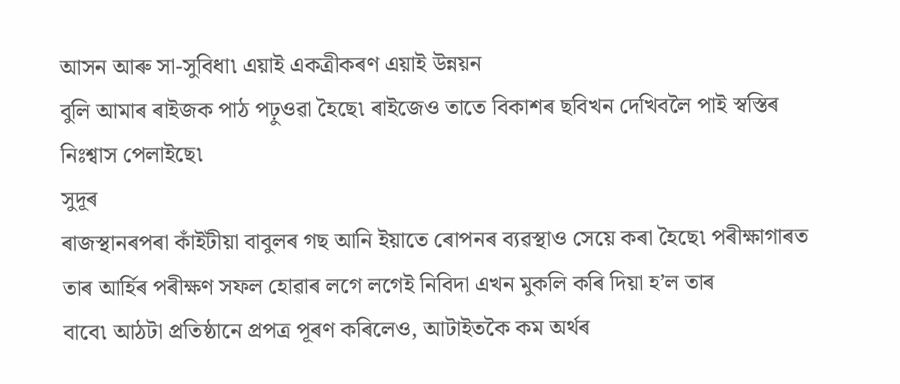আসন আৰু সা-সুবিধা৷ এয়াই একত্ৰীকৰণ এয়াই উন্নয়ন
বুলি আমাৰ ৰাইজক পাঠ পঢ়ুওৱা হৈছে৷ ৰাইজেও তাতে বিকাশৰ ছবিখন দেখিবলৈ পাই স্বস্তিৰ
নিঃশ্বাস পেলাইছে৷
সুদূৰ
ৰাজস্থানৰপৰা কাঁইটীয়া বাবুলৰ গছ আনি ইয়াতে ৰোপনৰ ব্যৱস্থাও সেয়ে কৰা হৈছে৷ পৰীক্ষাগাৰত
তাৰ আৰ্হিৰ পৰীক্ষণ সফল হোৱাৰ লগে লগেই নিবিদা এখন মুকলি কৰি দিয়া হ’ল তাৰ
বাবে৷ আঠটা প্ৰতিষ্ঠানে প্ৰপত্ৰ পূৰণ কৰিলেও, আটাইতকৈ কম অৰ্থৰ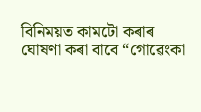বিনিময়ত কামটো কৰাৰ
ঘোষণা কৰা বাবে “গোৱেংকা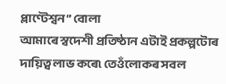প্লাণ্টেশ্বন” বোলা
আমাৰে স্বদেশী প্ৰতিষ্ঠান এটাই প্ৰকল্পটোৰ
দায়িত্ব লাভ কৰে৷ তেওঁলোকৰ সবল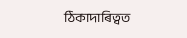ঠিকাদাৰিত্বত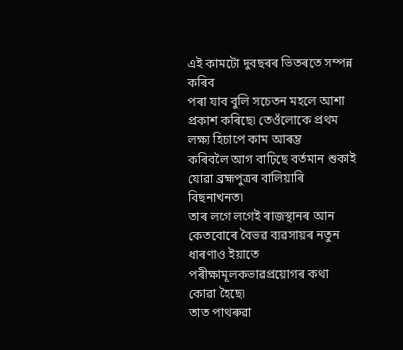এই কামটো দুবছৰৰ ভিতৰতে সম্পন্ন কৰিব
পৰা যাব বুলি সচেতন মহলে আশা প্ৰকাশ কৰিছে৷ তেওঁলোকে প্ৰথম লক্ষ্য হিচাপে কাম আৰম্ভ
কৰিবলৈ আগ বাঢ়িছে বৰ্তমান শুকাই যোৱা ব্ৰহ্মপুত্ৰৰ বালিয়াৰি বিছনাখনত৷
তাৰ লগে লগেই ৰাজস্থানৰ আন কেতবোৰে বৈভৱ ব্যৱসায়ৰ নতুন ধাৰণাও ইয়াতে পৰীক্ষামূলকভাৱপ্ৰয়োগৰ কথা কোৱা হৈছে৷
তাত পাথৰুৱা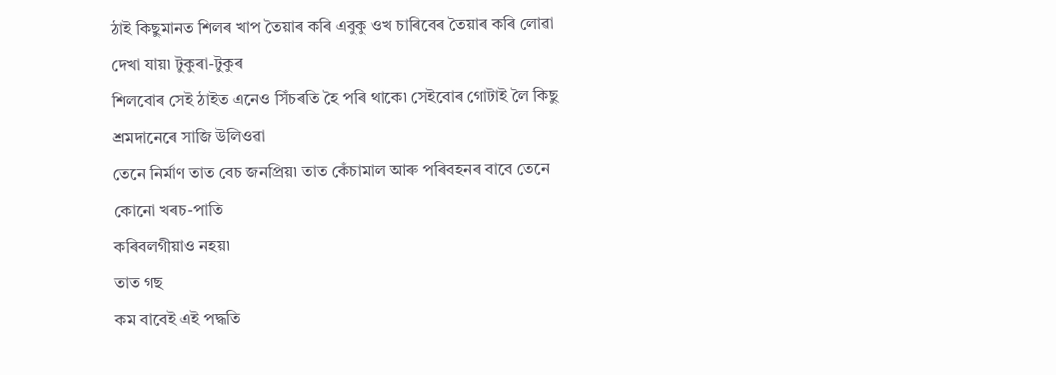ঠাই কিছুমানত শিলৰ খাপ তৈয়াৰ কৰি এবুকু ওখ চাৰিবেৰ তৈয়াৰ কৰি লোৱা দেখা যায়৷ টুকুৰা-টুকুৰ
শিলবোৰ সেই ঠাইত এনেও সিঁচৰতি হৈ পৰি থাকে৷ সেইবোৰ গোটাই লৈ কিছু শ্ৰমদানেৰে সাজি উলিওৱা
তেনে নিৰ্মাণ তাত বেচ জনপ্ৰিয়৷ তাত কেঁচামাল আৰু পৰিবহনৰ বাবে তেনে কোনো খৰচ-পাতি
কৰিবলগীয়াও নহয়৷
তাত গছ
কম বাবেই এই পদ্ধতি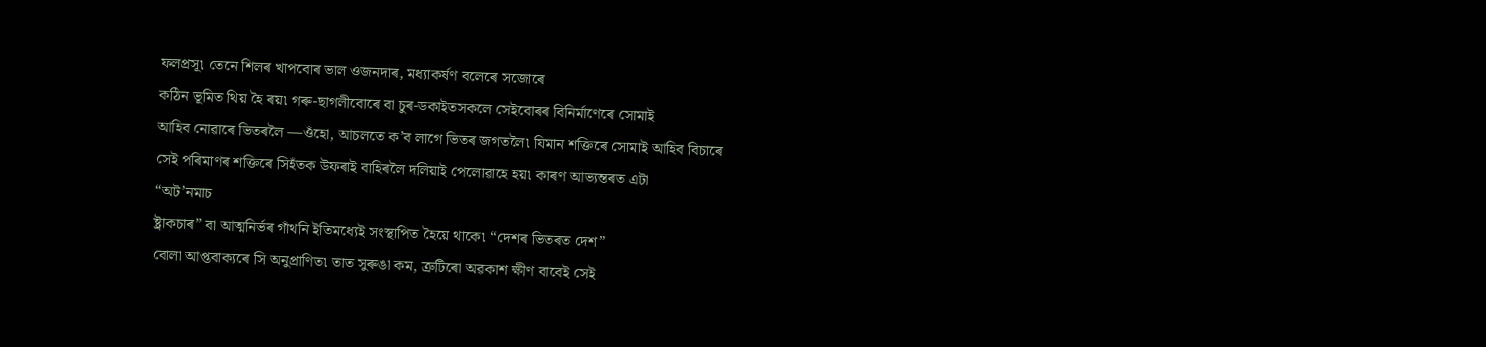ফলপ্ৰসূ৷ তেনে শিলৰ খাপবোৰ ভাল ওজনদাৰ, মধ্যাকৰ্ষণ বলেৰে সজোৰে
কঠিন ভূমিত থিয় হৈ ৰয়৷ গৰু-ছাগলীবোৰে বা চুৰ-ডকাইতসকলে সেইবোৰৰ বিনিৰ্মাণেৰে সোমাই
আহিব নোৱাৰে ভিতৰলৈ —ওঁহো, আচলতে ক’ব লাগে ভিতৰ জগতলৈ৷ যিমান শক্তিৰে সোমাই আহিব বিচাৰে
সেই পৰিমাণৰ শক্তিৰে সিহঁতক উফৰাই বাহিৰলৈ দলিয়াই পেলোৱাহে হয়৷ কাৰণ আভ্যন্তৰত এটা
“অট’নমাচ
ষ্ট্ৰাকচাৰ” বা আত্মনিৰ্ভৰ গাঁথনি ইতিমধ্যেই সংস্থাপিত হৈয়ে থাকে৷ “দেশৰ ভিতৰত দেশ”
বোলা আপ্তবাক্যৰে সি অনুপ্ৰাণিত৷ তাত সুৰুঙা কম, ত্ৰুটিৰো অৱকাশ ক্ষীণ বাবেই সেই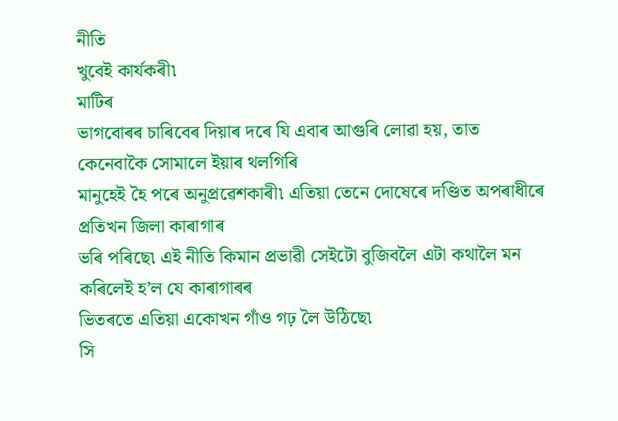নীতি
খুবেই কাৰ্যকৰী৷
মাটিৰ
ভাগবোৰৰ চাৰিবেৰ দিয়াৰ দৰে যি এবাৰ আগুৰি লোৱা হয়, তাত কেনেবাকৈ সোমালে ইয়াৰ থলগিৰি
মানুহেই হৈ পৰে অনুপ্ৰৱেশকাৰী৷ এতিয়া তেনে দোষেৰে দণ্ডিত অপৰাধীৰে প্ৰতিখন জিলা কাৰাগাৰ
ভৰি পৰিছে৷ এই নীতি কিমান প্ৰভাৱী সেইটো বুজিবলৈ এটা কথালৈ মন কৰিলেই হ’ল যে কাৰাগাৰৰ
ভিতৰতে এতিয়া একোখন গাঁও গঢ় লৈ উঠিছে৷
সি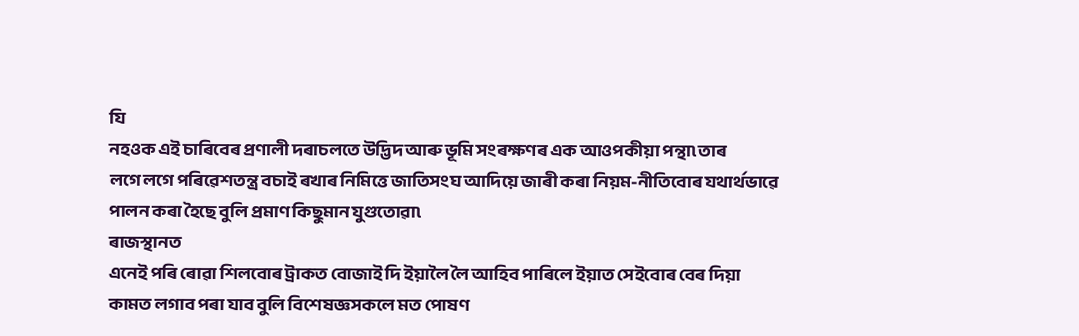যি
নহওক এই চাৰিবেৰ প্ৰণালী দৰাচলতে উদ্ভিদ আৰু ভূমি সংৰক্ষণৰ এক আওপকীয়া পন্থা৷ তাৰ
লগে লগে পৰিৱেশতন্ত্ৰ বচাই ৰখাৰ নিমিত্তে জাতিসংঘ আদিয়ে জাৰী কৰা নিয়ম-নীতিবোৰ যথাৰ্থভাৱে
পালন কৰা হৈছে বুলি প্ৰমাণ কিছুমান যুগুতোৱা৷
ৰাজস্থানত
এনেই পৰি ৰোৱা শিলবোৰ ট্ৰাকত বোজাই দি ইয়ালৈ লৈ আহিব পাৰিলে ইয়াত সেইবোৰ বেৰ দিয়া
কামত লগাব পৰা যাব বুলি বিশেষজ্ঞসকলে মত পোষণ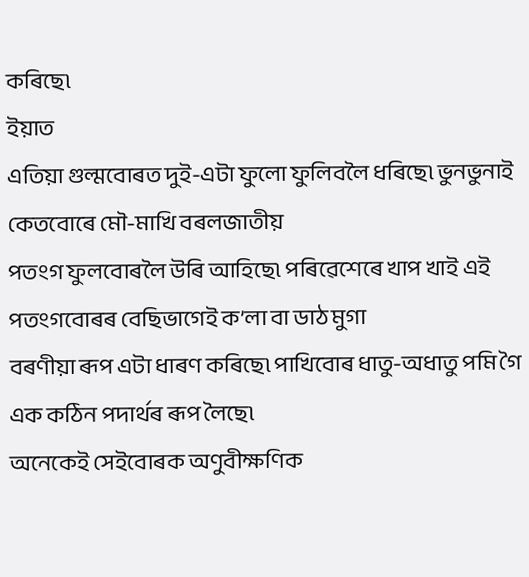কৰিছে৷
ইয়াত
এতিয়া গুল্মবোৰত দুই-এটা ফুলো ফুলিবলৈ ধৰিছে৷ ভুনভুনাই কেতবোৰে মৌ-মাখি বৰলজাতীয়
পতংগ ফুলবোৰলৈ উৰি আহিছে৷ পৰিৱেশেৰে খাপ খাই এই পতংগবোৰৰ বেছিভাগেই ক’লা বা ডাঠ মুগা
বৰণীয়া ৰূপ এটা ধাৰণ কৰিছে৷ পাখিবোৰ ধাতু-অধাতু পমি গৈ এক কঠিন পদাৰ্থৰ ৰূপ লৈছে৷
অনেকেই সেইবোৰক অণুবীক্ষণিক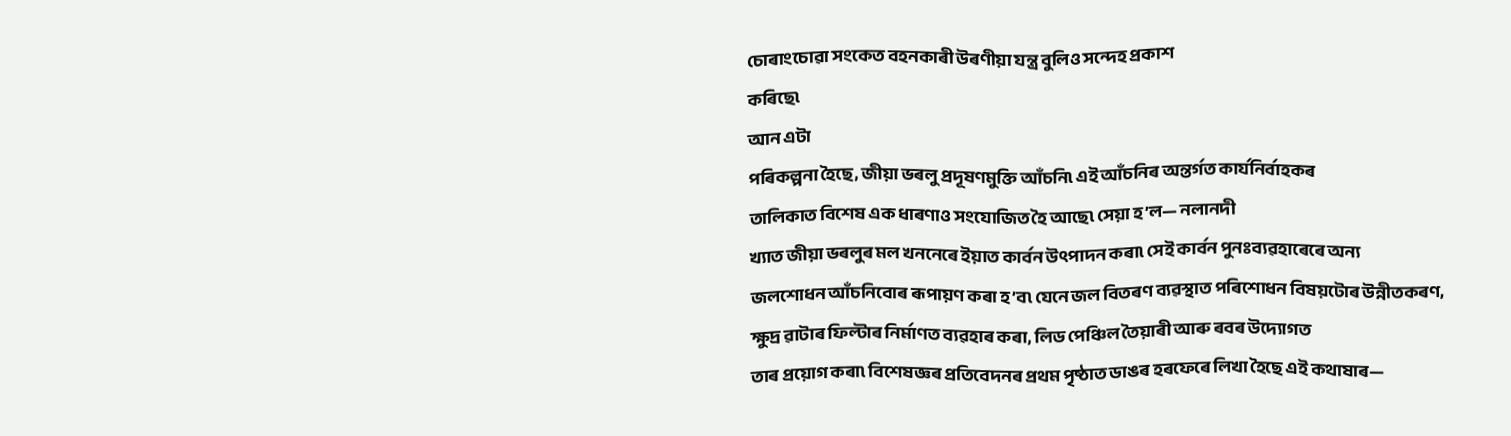চোৰাংচোৱা সংকেত বহনকাৰী উৰণীয়া যন্ত্ৰ বুলিও সন্দেহ প্ৰকাশ
কৰিছে৷
আন এটা
পৰিকল্পনা হৈছে, জীয়া ভৰলু প্ৰদূষণমুক্তি আঁচনি৷ এই আঁচনিৰ অন্তৰ্গত কাৰ্যনিৰ্বাহকৰ
তালিকাত বিশেষ এক ধাৰণাও সংযোজিত হৈ আছে৷ সেয়া হ’ল— নলানদী
খ্যাত জীয়া ভৰলুৰ মল খননেৰে ইয়াত কাৰ্বন উৎপাদন কৰা৷ সেই কাৰ্বন পুনঃব্যৱহাৰেৰে অন্য
জলশোধন আঁচনিবোৰ ৰূপায়ণ কৰা হ’ব৷ যেনে জল বিতৰণ ব্যৱস্থাত পৰিশোধন বিষয়টোৰ উন্নীতকৰণ,
ক্ষুদ্ৰ ৱাটাৰ ফিল্টাৰ নিৰ্মাণত ব্যৱহাৰ কৰা, লিড পেঞ্চিল তৈয়াৰী আৰু ৰবৰ উদ্যোগত
তাৰ প্ৰয়োগ কৰা৷ বিশেষজ্ঞৰ প্ৰতিবেদনৰ প্ৰথম পৃষ্ঠাত ডাঙৰ হৰফেৰে লিখা হৈছে এই কথাষাৰ—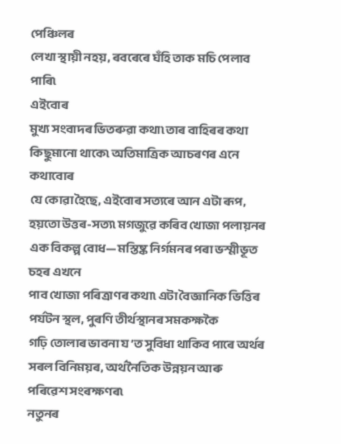পেঞ্চিলৰ
লেখা স্থায়ী নহয়, ৰবৰেৰে ঘঁহি তাক মচি পেলাব পাৰি৷
এইবোৰ
মুখ্য সংবাদৰ ভিতৰুৱা কথা৷ তাৰ বাহিৰৰ কথা কিছুমানো থাকে৷ অতিমাত্ৰিক আচৰণৰ এনে কথাবোৰ
যে কোৱা হৈছে, এইবোৰ সত্যৰে আন এটা ৰূপ, হয়তো উত্তৰ-সত্য৷ মগজুৱে কৰিব খোজা পলায়নৰ
এক বিকল্প বোধ— মস্তিষ্ক নিৰ্গমনৰ পৰা ভস্মীভূত চহৰ এখনে
পাব খোজা পৰিত্ৰাণৰ কথা৷ এটা বৈজ্ঞানিক ভিত্তিৰ পৰ্যটন স্থল, পুৰণি তীৰ্থস্থানৰ সমকক্ষকৈ
গঢ়ি তোলাৰ ভাবনা য’ত সুবিধা থাকিব পাৰে অৰ্থৰ সৰল বিনিময়ৰ, অৰ্থনৈতিক উন্নয়ন আৰু
পৰিৱেশ সংৰক্ষণৰ৷
নতুনৰ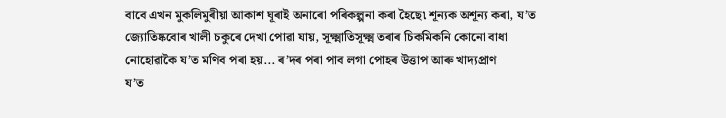বাবে এখন মুকলিমুৰীয়া আকাশ ঘূৰাই অনাৰো পৰিকল্পনা কৰা হৈছে৷ শূন্যক অশূন্য কৰা, য’ত
জ্যোতিষ্কবোৰ খালী চকুৰে দেখা পোৱা যায়, সূক্ষ্মাতিসূক্ষ্ম তৰাৰ চিকমিকনি কোনো বাধা
নোহোৱাকৈ য’ত মণিব পৰা হয়... ৰ’দৰ পৰা পাব লগা পোহৰ উত্তাপ আৰু খাদ্যপ্ৰাণ
য’ত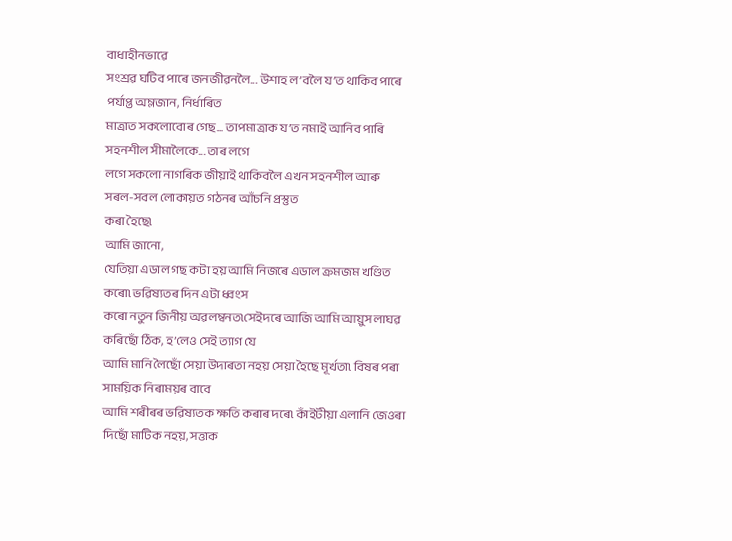বাধাহীনভাৱে
সংশ্ৰৱ ঘটিব পাৰে জনজীৱনলৈ... উশাহ ল’বলৈ য’ত থাকিব পাৰে পৰ্যাপ্ত অম্লজান, নিৰ্ধাৰিত
মাত্ৰাত সকলোবোৰ গেছ... তাপমাত্ৰাক য’ত নমাই আনিব পাৰি সহনশীল সীমালৈকে... তাৰ লগে
লগে সকলো নাগৰিক জীয়াই থাকিবলৈ এখন সহনশীল আৰু সৰল-সবল লোকায়ত গঠনৰ আঁচনি প্ৰস্তুত
কৰা হৈছে৷
আমি জানো,
যেতিয়া এডাল গছ কটা হয় আমি নিজৰে এডাল ক্ৰমজম খণ্ডিত কৰো৷ ভৱিষ্যতৰ দিন এটা ধ্বংস
কৰো নতুন জিনীয় অৱলম্বনত৷সেইদৰে আজি আমি আয়ুস লাঘৱ কৰিছোঁ ঠিক, হ’লেও সেই ত্যাগ যে
আমি মানি লৈছোঁ সেয়া উদাৰতা নহয় সেয়া হৈছে মূৰ্খতা৷ বিষৰ পৰা সাময়িক নিৰাময়ৰ বাবে
আমি শৰীৰৰ ভৱিষ্যতক ক্ষতি কৰাৰ দৰে৷ কাঁইটীয়া এলানি জেওৰা দিছোঁ মাটিক নহয়, সত্তাক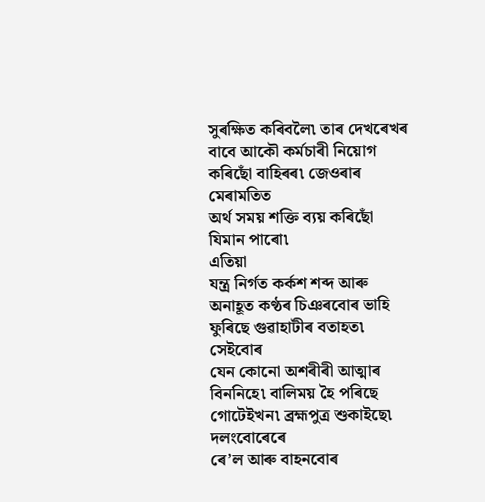সুৰক্ষিত কৰিবলৈ৷ তাৰ দেখৰেখৰ বাবে আকৌ কৰ্মচাৰী নিয়োগ কৰিছোঁ বাহিৰৰ৷ জেওৰাৰ মেৰামতিত
অৰ্থ সময় শক্তি ব্যয় কৰিছোঁ যিমান পাৰো৷
এতিয়া
যন্ত্ৰ নিৰ্গত কৰ্কশ শব্দ আৰু অনাহূত কণ্ঠৰ চিঞৰবোৰ ভাহি ফুৰিছে গুৱাহাটীৰ বতাহত৷ সেইবোৰ
যেন কোনো অশৰীৰী আত্মাৰ বিননিহে৷ বালিময় হৈ পৰিছে গোটেইখন৷ ব্ৰহ্মপুত্ৰ শুকাইছে৷ দলংবোৰেৰে
ৰে’ল আৰু বাহনবোৰ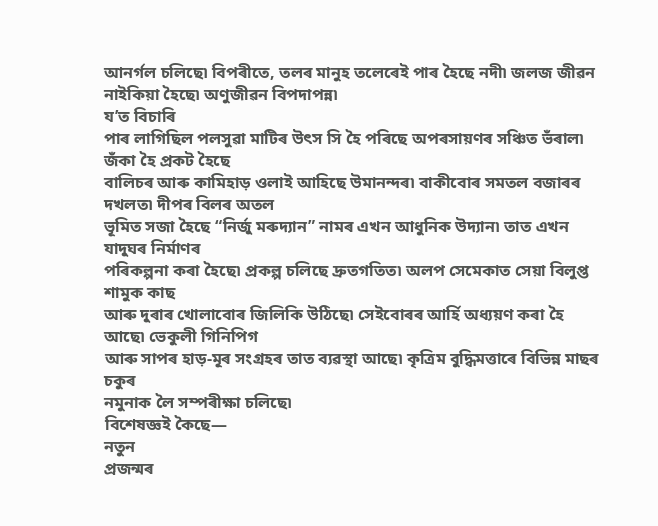আনৰ্গল চলিছে৷ বিপৰীতে, তলৰ মানুহ তলেৰেই পাৰ হৈছে নদী৷ জলজ জীৱন
নাইকিয়া হৈছে৷ অণুজীৱন বিপদাপন্ন৷
য’ত বিচাৰি
পাৰ লাগিছিল পলসুৱা মাটিৰ উৎস সি হৈ পৰিছে অপৰসায়ণৰ সঞ্চিত ভঁৰাল৷ জঁকা হৈ প্ৰকট হৈছে
বালিচৰ আৰু কামিহাড় ওলাই আহিছে উমানন্দৰ৷ বাকীবোৰ সমতল বজাৰৰ দখলত৷ দীপৰ বিলৰ অতল
ভূমিত সজা হৈছে “নিৰ্জু মৰুদ্যান” নামৰ এখন আধুনিক উদ্যান৷ তাত এখন যাদুঘৰ নিৰ্মাণৰ
পৰিকল্পনা কৰা হৈছে৷ প্ৰকল্প চলিছে দ্ৰুতগতিত৷ অলপ সেমেকাত সেয়া বিলুপ্ত শামুক কাছ
আৰু দুৰাৰ খোলাবোৰ জিলিকি উঠিছে৷ সেইবোৰৰ আৰ্হি অধ্যয়ণ কৰা হৈ আছে৷ ভেকুলী গিনিপিগ
আৰু সাপৰ হাড়-মূৰ সংগ্ৰহৰ তাত ব্যৱস্থা আছে৷ কৃত্ৰিম বুদ্ধিমত্তাৰে বিভিন্ন মাছৰ চকুৰ
নমুনাক লৈ সম্পৰীক্ষা চলিছে৷
বিশেষজ্ঞই কৈছে—
নতুন
প্ৰজন্মৰ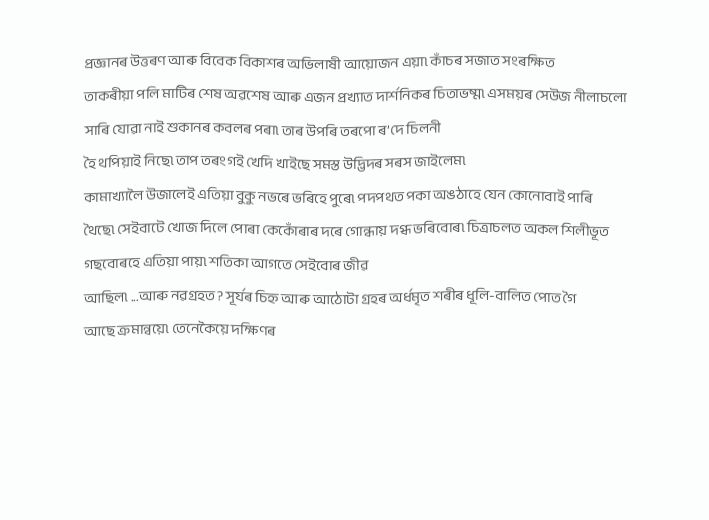প্ৰজ্ঞানৰ উত্তৰণ আৰু বিবেক বিকাশৰ অভিলাষী আয়োজন এয়া৷ কাঁচৰ সজাত সংৰক্ষিত
তাকৰীয়া পলি মাটিৰ শেষ অৱশেষ আৰু এজন প্ৰখ্যাত দাৰ্শনিকৰ চিতাভষ্ম৷ এসময়ৰ সেউজ নীলাচলো
সাৰি যোৱা নাই শুকানৰ কবলৰ পৰা৷ তাৰ উপৰি তৰপো ৰ’দে চিলনী
হৈ থপিয়াই নিছে৷ তাপ তৰংগই খেদি খাইছে সমস্ত উদ্ভিদৰ সৰস জাইলেম৷
কামাখ্যালৈ উজালেই এতিয়া বুকু নভৰে ভৰিহে পুৰে৷ পদপথত পকা অঙঠাহে যেন কোনোবাই পাৰি
থৈছে৷ সেইবাটে খোজ দিলে পোৰা কেকোঁৰাৰ দৰে গোন্ধায় দগ্ধ ভৰিবোৰ৷ চিত্ৰাচলত অকল শিলীভূত
গছবোৰহে এতিয়া পায়৷ শতিকা আগতে সেইবোৰ জীৱ
আছিল৷ ...আৰু নৱগ্ৰহত? সূৰ্যৰ চিহ্ন আৰু আঠোটা গ্ৰহৰ অৰ্ধমৃত শৰীৰ ধূলি-বালিত পোত গৈ
আছে ক্ৰমান্বয়ে৷ তেনেকৈয়ে দক্ষিণৰ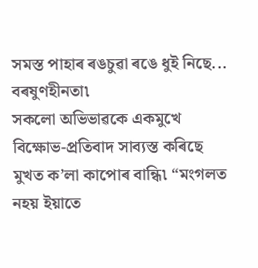সমস্ত পাহাৰ ৰঙচুৱা ৰঙে ধুই নিছে... বৰষুণহীনতা৷
সকলো অভিভাৱকে একমুখে বিক্ষোভ-প্ৰতিবাদ সাব্যস্ত কৰিছে মুখত ক’লা কাপোৰ বান্ধি৷ “মংগলত
নহয় ইয়াতে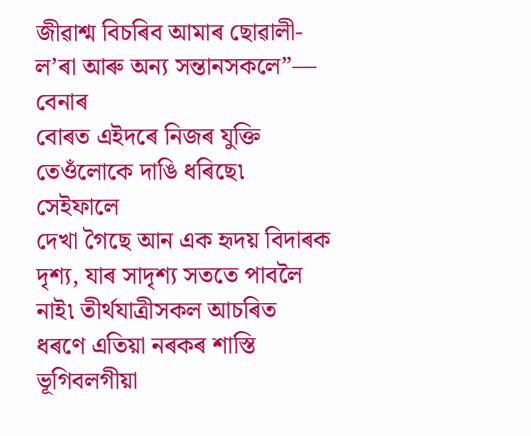জীৱাশ্ম বিচৰিব আমাৰ ছোৱালী-ল’ৰা আৰু অন্য সন্তানসকলে”— বেনাৰ
বোৰত এইদৰে নিজৰ যুক্তি তেওঁলোকে দাঙি ধৰিছে৷
সেইফালে
দেখা গৈছে আন এক হৃদয় বিদাৰক দৃশ্য, যাৰ সাদৃশ্য সততে পাবলৈ নাই৷ তীৰ্থযাত্ৰীসকল আচৰিত
ধৰণে এতিয়া নৰকৰ শাস্তি ভূগিবলগীয়া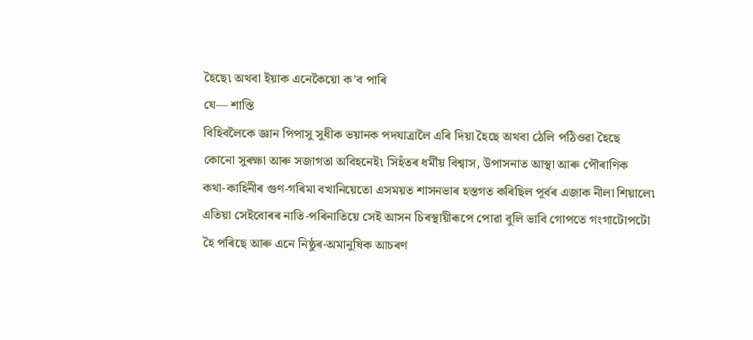হৈছে৷ অথবা ইয়াক এনেকৈয়ো ক’ব পাৰি
যে— শাস্তি
বিহিবলৈকে জ্ঞান পিপাসু সুধীক ভয়ানক পদযাত্ৰালৈ এৰি দিয়া হৈছে অথবা ঠেলি পঠিওৱা হৈছে
কোনো সুৰক্ষা আৰু সজাগতা অবিহনেই৷ সিহঁতৰ ধৰ্মীয় বিশ্বাস, উপাসনাত আস্থা আৰু পৌৰাণিক
কথা-কাহিনীৰ গুণ-গৰিমা বখানিয়েতো এসময়ত শাসনভাৰ হস্তগত কৰিছিল পূৰ্বৰ এজাক নীলা শিয়ালে৷
এতিয়া সেইবোৰৰ নাতি-পৰিনাতিয়ে সেই আসন চিৰস্থায়ীৰূপে পোৱা বুলি ভাবি গোপতে গংগাটোপটো
হৈ পৰিছে আৰু এনে নিষ্ঠুৰ-অমানুষিক আচৰণ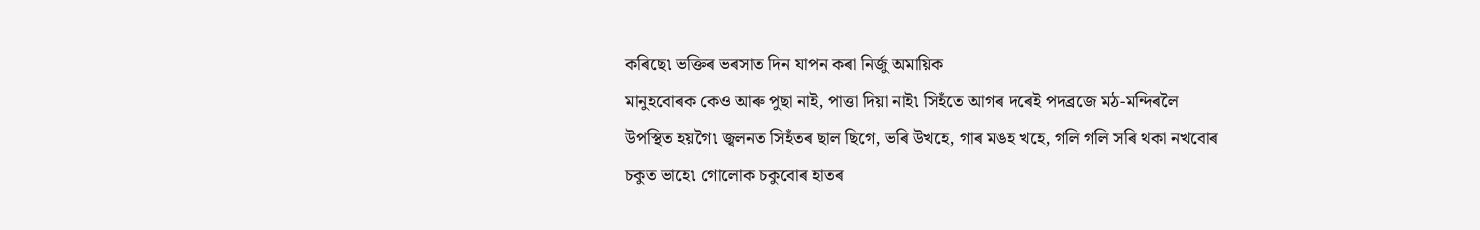কৰিছে৷ ভক্তিৰ ভৰসাত দিন যাপন কৰা নিৰ্জু অমায়িক
মানুহবোৰক কেও আৰু পুছা নাই, পাত্তা দিয়া নাই৷ সিহঁতে আগৰ দৰেই পদব্ৰজে মঠ-মন্দিৰলৈ
উপস্থিত হয়গৈ৷ জ্বলনত সিহঁতৰ ছাল ছিগে, ভৰি উখহে, গাৰ মঙহ খহে, গলি গলি সৰি থকা নখবোৰ
চকুত ভাহে৷ গোলোক চকুবোৰ হাতৰ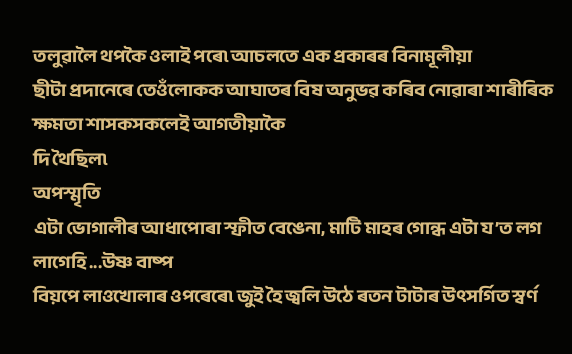তলুৱালৈ থপকৈ ওলাই পৰে৷ আচলতে এক প্ৰকাৰৰ বিনামূলীয়া
ছীটা প্ৰদানেৰে তেওঁলোকক আঘাতৰ বিষ অনুভৱ কৰিব নোৱাৰা শাৰীৰিক ক্ষমতা শাসকসকলেই আগতীয়াকৈ
দি থৈছিল৷
অপস্মৃতি
এটা ভোগালীৰ আধাপোৰা স্ফীত বেঙেনা, মাটি মাহৰ গোন্ধ এটা য’ত লগ লাগেহি ...উষ্ণ বাষ্প
বিয়পে লাওখোলাৰ ওপৰেৰে৷ জুই হৈ জ্বলি উঠে ৰতন টাটাৰ উৎসৰ্গিত স্বৰ্ণ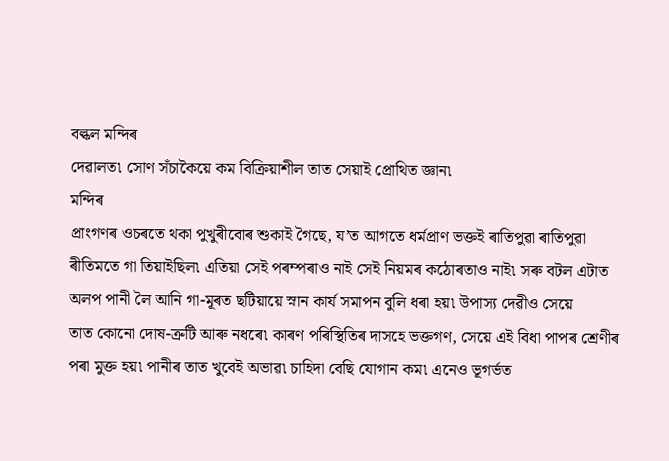বল্কল মন্দিৰ
দেৱালত৷ সোণ সঁচাকৈয়ে কম বিক্ৰিয়াশীল তাত সেয়াই প্ৰোথিত জ্ঞান৷
মন্দিৰ
প্ৰাংগণৰ ওচৰতে থকা পুখুৰীবোৰ শুকাই গৈছে, য’ত আগতে ধৰ্মপ্ৰাণ ভক্তই ৰাতিপুৱা ৰাতিপুৱা
ৰীতিমতে গা তিয়াইছিল৷ এতিয়া সেই পৰম্পৰাও নাই সেই নিয়মৰ কঠোৰতাও নাই৷ সৰু বটল এটাত
অলপ পানী লৈ আনি গা-মূৰত ছটিয়ায়ে স্নান কাৰ্য সমাপন বুলি ধৰা হয়৷ উপাস্য দেৱীও সেয়ে
তাত কোনো দোষ-ত্ৰুটি আৰু নধৰে৷ কাৰণ পৰিস্থিতিৰ দাসহে ভক্তগণ, সেয়ে এই বিধা পাপৰ শ্ৰেণীৰ
পৰা মুক্ত হয়৷ পানীৰ তাত খুবেই অভাৱ৷ চাহিদা বেছি যোগান কম৷ এনেও ভূগৰ্ভত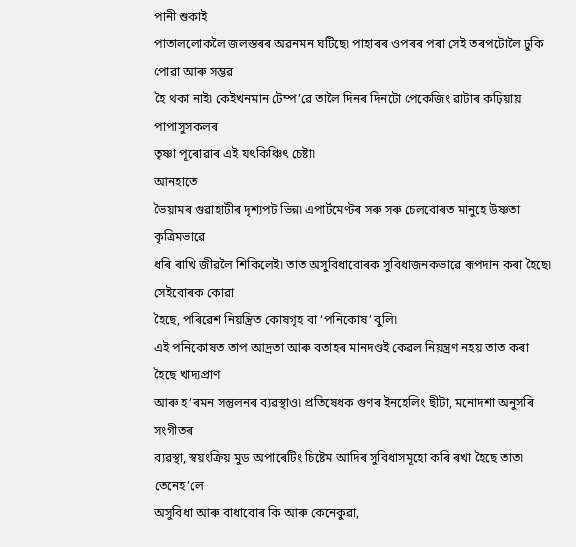পানী শুকাই
পাতাললোকলৈ জলস্তৰৰ অৱনমন ঘটিছে৷ পাহাৰৰ ওপৰৰ পৰা সেই তৰপটোলৈ ঢুকি পোৱা আৰু সম্ভৱ
হৈ থকা নাই৷ কেইখনমান টেম্প’ৱে তালৈ দিনৰ দিনটো পেকেজিং ৱাটাৰ কঢ়িয়ায় পাপাসুসকলৰ
তৃষ্ণা পূৰোৱাৰ এই যৎকিঞ্চিৎ চেষ্টা৷
আনহাতে
ভৈয়ামৰ গুৱাহাটীৰ দৃশ্যপট ভিন্ন৷ এপাৰ্টমেণ্টৰ সৰু সৰু চেলবোৰত মানুহে উষ্ণতা কৃত্ৰিমভাৱে
ধৰি ৰাখি জীৱলৈ শিকিলেই৷ তাত অসুবিধাবোৰক সুবিধাজনকভাৱে ৰূপদান কৰা হৈছে৷ সেইবোৰক কোৱা
হৈছে, পৰিৱেশ নিয়ন্ত্ৰিত কোষগৃহ বা ‘পনিকোষ’ বুলি৷
এই পনিকোষত তাপ আদ্ৰতা আৰু বতাহৰ মানদণ্ডই কেৱল নিয়ন্ত্ৰণ নহয় তাত কৰা হৈছে খাদ্যপ্ৰাণ
আৰু হ’ৰমন সন্তুলনৰ ব্যৱস্থাও৷ প্ৰতিষেধক গুণৰ ইনহেলিং ছীটা, মনোদশা অনুসৰি সংগীতৰ
ব্যৱস্থা, স্বয়ংক্ৰিয় মুড অপাৰেটিং চিষ্টেম আদিৰ সুবিধাসমূহো কৰি ৰখা হৈছে তাত৷
তেনেহ’লে
অসুবিধা আৰু বাধাবোৰ কি আৰু কেনেকুৱা,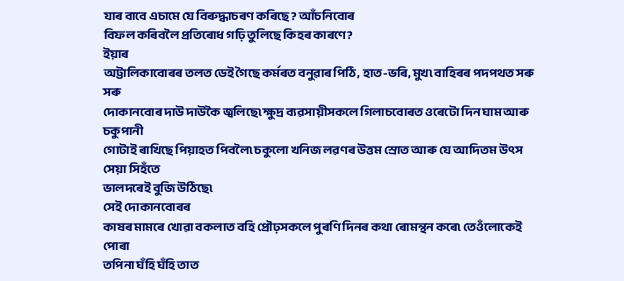যাৰ বাবে এচামে যে বিৰুদ্ধাচৰণ কৰিছে? আঁচনিবোৰ
বিফল কৰিবলৈ প্ৰতিৰোধ গঢ়ি তুলিছে কিহৰ কাৰণে?
ইয়াৰ
অট্টালিকাবোৰৰ তলত ডেই গৈছে কৰ্মৰত বনুৱাৰ পিঠি, হাত-ভৰি, মুখ৷ বাহিৰৰ পদপথত সৰু সৰু
দোকানবোৰ দাউ দাউকৈ জ্বলিছে৷ ক্ষুদ্ৰ ব্যৱসায়ীসকলে গিলাচবোৰত ওৰেটো দিন ঘাম আৰু চকুপানী
গোটাই ৰাখিছে পিয়াহত পিবলৈ৷ চকুলো খনিজ লৱণৰ উত্তম স্ৰোত আৰু যে আদিতম উৎস সেয়া সিহঁতে
ভালদৰেই বুজি উঠিছে৷
সেই দোকানবোৰৰ
কাষৰ মামৰে খোৱা বকলাত বহি প্ৰৌঢ়সকলে পুৰণি দিনৰ কথা ৰোমন্থন কৰে৷ তেওঁলোকেই পোৰা
তপিনা ঘঁহি ঘঁহি তাত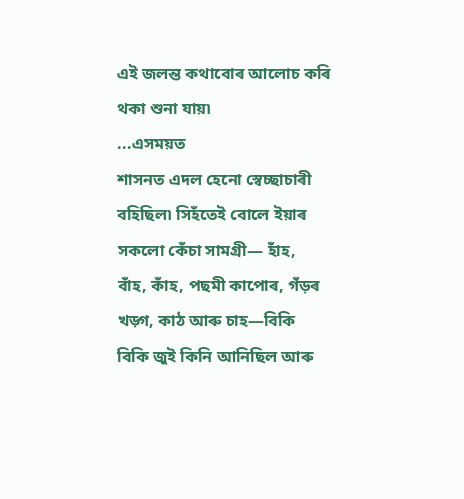এই জলন্ত কথাবোৰ আলোচ কৰি থকা শুনা যায়৷
...এসময়ত
শাসনত এদল হেনো স্বেচ্ছাচাৰী বহিছিল৷ সিহঁতেই বোলে ইয়াৰ সকলো কেঁচা সামগ্ৰী— হাঁহ,
বাঁহ, কাঁহ, পছমী কাপোৰ, গঁড়ৰ খড়্গ, কাঠ আৰু চাহ—বিকি
বিকি জুই কিনি আনিছিল আৰু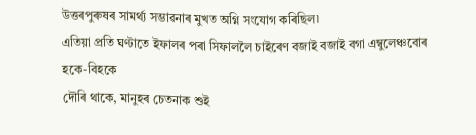উত্তৰপুৰুষৰ সামৰ্থ্য সম্ভাৱনাৰ মুখত অগ্নি সংযোগ কৰিছিল৷
এতিয়া প্ৰতি ঘণ্টাতে ইফালৰ পৰা সিফাললৈ চাইৰেণ বজাই বজাই বগা এম্বুলেঞ্চবোৰ হকে-বিহকে
দৌৰি থাকে, মানুহৰ চেতনাক শুই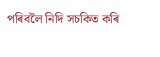পৰিবলৈ নিদি সচকিত কৰি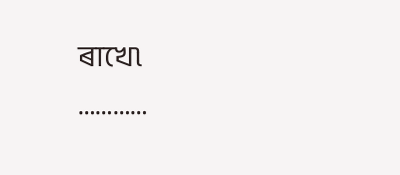ৰাখে৷
…………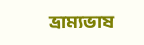ভ্ৰাম্যভাষ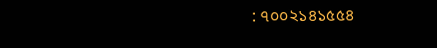: ৭০০২১৪১৫৫৪